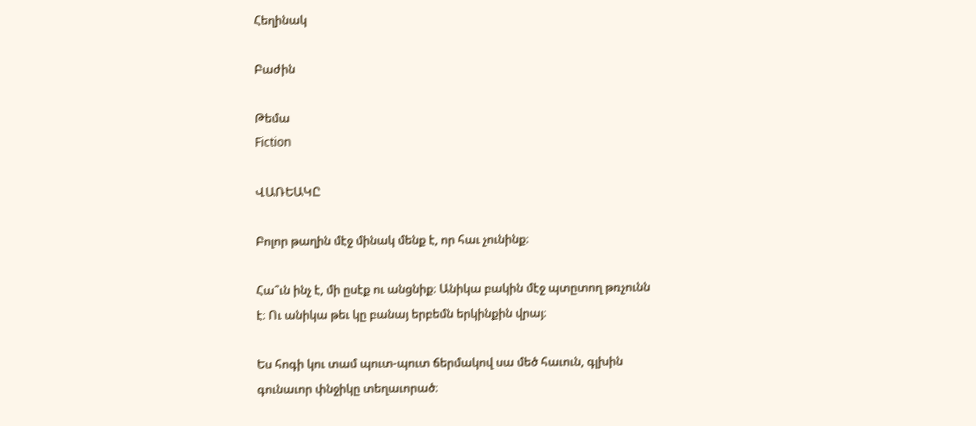Հեղինակ

Բաժին

Թեմա
Fiction

ՎԱՌԵԱԿԸ

Բոլոր թաղին մէջ մինակ մենք է, որ հաւ չունինք։

Հա՞ւն ինչ է, մի ըսէք ու անցնիք։ Անիկա բակին մէջ պտըտող թռչունն է։ Ու անիկա թեւ կը բանայ երբեմն երկինքին վրայ։

Ես հոգի կու տամ պուտ-պուտ ճերմակով սա մեծ հաւուն, գլխին գունաւոր փնջիկը տեղաւորած։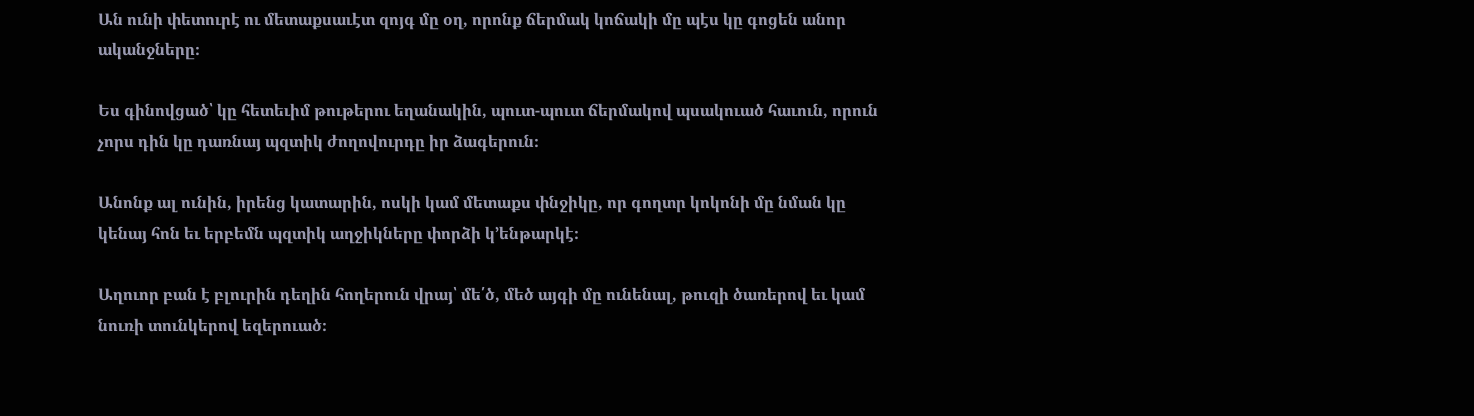Ան ունի փետուրէ ու մետաքսաւէտ զոյգ մը օղ, որոնք ճերմակ կոճակի մը պէս կը գոցեն անոր ականջները։

Ես գինովցած՝ կը հետեւիմ թութերու եղանակին, պուտ-պուտ ճերմակով պսակուած հաւուն, որուն չորս դին կը դառնայ պզտիկ ժողովուրդը իր ձագերուն։

Անոնք ալ ունին, իրենց կատարին, ոսկի կամ մետաքս փնջիկը, որ գողտր կոկոնի մը նման կը կենայ հոն եւ երբեմն պզտիկ աղջիկները փորձի կ՚ենթարկէ։

Աղուոր բան է բլուրին դեղին հողերուն վրայ՝ մե՛ծ, մեծ այգի մը ունենալ, թուզի ծառերով եւ կամ նուռի տունկերով եզերուած։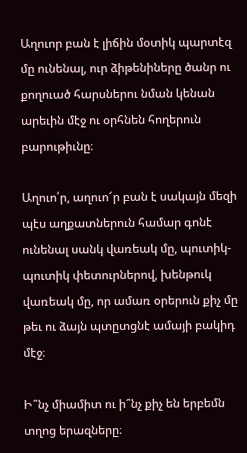Աղուոր բան է լիճին մօտիկ պարտէզ մը ունենալ, ուր ձիթենիները ծանր ու քողուած հարսներու նման կենան արեւին մէջ ու օրհնեն հողերուն բարութիւնը։

Աղուո՛ր, աղուո՜ր բան է սակայն մեզի պէս աղքատներուն համար գոնէ ունենալ սանկ վառեակ մը, պուտիկ-պուտիկ փետուրներով, խենթուկ վառեակ մը, որ ամառ օրերուն քիչ մը թեւ ու ձայն պտըտցնէ ամայի բակիդ մէջ։

Ի՞նչ միամիտ ու ի՞նչ քիչ են երբեմն տղոց երազները։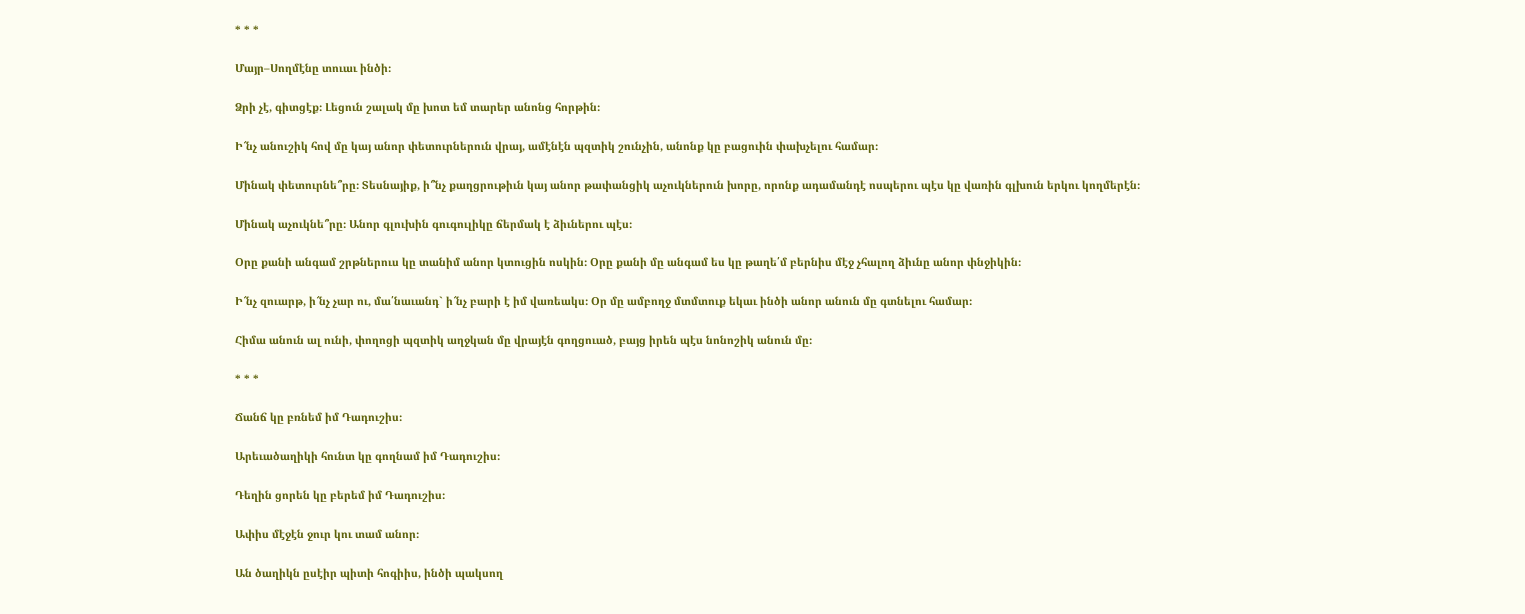* * *

Մայր–Սողմէնը տուաւ ինծի։

Ձրի չէ, գիտցէք։ Լեցուն շալակ մը խոտ եմ տարեր անոնց հորթին։

Ի՜նչ անուշիկ հով մը կայ անոր փետուրներուն վրայ, ամէնէն պզտիկ շունչին, անոնք կը բացուին փախչելու համար։

Մինակ փետուրնե՞րը։ Տեսնայիք, ի՞նչ քաղցրութիւն կայ անոր թափանցիկ աչուկներուն խորը, որոնք ադամանդէ ոսպերու պէս կը վառին գլխուն երկու կողմերէն։

Մինակ աչուկնե՞րը։ Անոր գլուխին գուգուլիկը ճերմակ է ձիւներու պէս։

Օրը քանի անգամ շրթներուս կը տանիմ անոր կտուցին ոսկին։ Օրը քանի մը անգամ ես կը թաղե՛մ բերնիս մէջ չհալող ձիւնը անոր փնջիկին։

Ի՜նչ զուարթ, ի՜նչ չար ու, մա՛նաւանդ` ի՜նչ բարի է իմ վառեակս։ Օր մը ամբողջ մտմտուք եկաւ ինծի անոր անուն մը գտնելու համար։

Հիմա անուն ալ ունի, փողոցի պզտիկ աղջկան մը վրայէն գողցուած, բայց իրեն պէս նոնոշիկ անուն մը։

* * *

Ճանճ կը բռնեմ իմ Դադուշիս։

Արեւածաղիկի հունտ կը գողնամ իմ Դադուշիս։

Դեղին ցորեն կը բերեմ իմ Դադուշիս։

Ափիս մէջէն ջուր կու տամ անոր։

Ան ծաղիկն ըսէիր պիտի հոգիիս, ինծի պակսող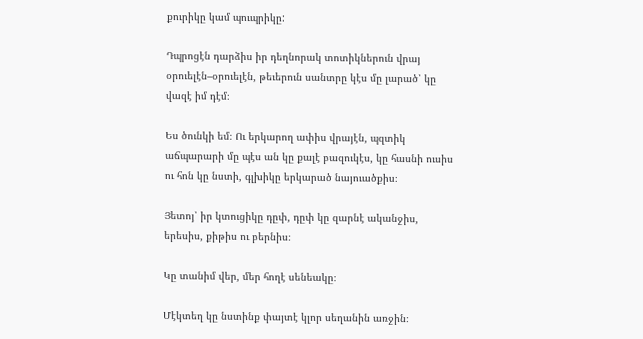քուրիկը կամ պուպրիկը:

Դպրոցէն դարձիս իր դեղնորակ տոտիկներուն վրայ օրուելէն–օրուելէն, թեւերուն սանտրը կէս մը լարած՝ կը վազէ իմ դէմ։

Ես ծունկի եմ։ Ու երկարող ափիս վրայէն, պզտիկ աճպարարի մը պէս ան կը քալէ բազուկէս, կը հասնի ուսիս ու հոն կը նստի, գլխիկը երկարած նայուածքիս։

Յետոյ՝ իր կտուցիկը դըփ, դըփ կը զարնէ ականջիս, երեսիս, քիթիս ու բերնիս։

Կը տանիմ վեր, մեր հողէ սենեակը։

Մէկտեղ կը նստինք փայտէ կլոր սեղանին առջին։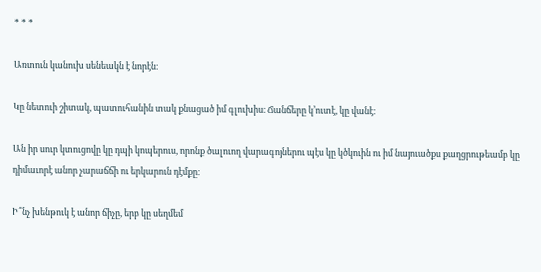* * *

Առտուն կանուխ սենեակն է նորէն։

Կը նետուի շիտակ, պատուհանին տակ քնացած իմ գլուխիս։ Ճանճերը կ՚ուտէ, կը վանէ։

Ան իր սուր կտուցովը կը դպի կոպերուս, որոնք ծալուող վարագոյներու պէս կը կծկուին ու իմ նայուածքս քաղցրութեամբ կը դիմաւորէ անոր չարաճճի ու երկարուն դէմքը։

Ի՞նչ խենթուկ է անոր ճիչը, երբ կը սեղմեմ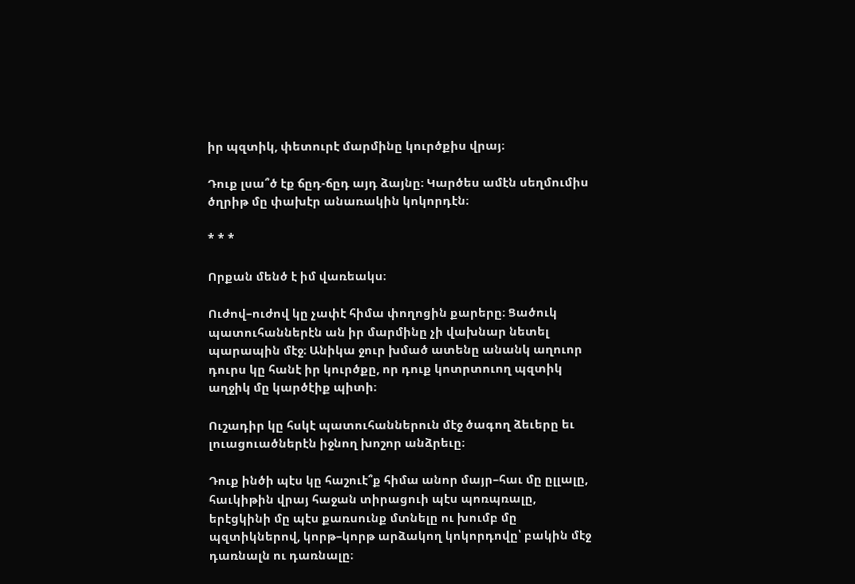իր պզտիկ, փետուրէ մարմինը կուրծքիս վրայ։

Դուք լսա՞ծ էք ճըդ-ճըդ այդ ձայնը։ Կարծես ամէն սեղմումիս ծղրիթ մը փախէր անառակին կոկորդէն։

* * *

Որքան մենծ է իմ վառեակս։

Ուժով–ուժով կը չափէ հիմա փողոցին քարերը։ Ցածուկ պատուհաններէն ան իր մարմինը չի վախնար նետել պարապին մէջ։ Անիկա ջուր խմած ատենը անանկ աղուոր դուրս կը հանէ իր կուրծքը, որ դուք կոտրտուող պզտիկ աղջիկ մը կարծէիք պիտի։

Ուշադիր կը հսկէ պատուհաններուն մէջ ծագող ձեւերը եւ լուացուածներէն իջնող խոշոր անձրեւը։

Դուք ինծի պէս կը հաշուէ՞ք հիմա անոր մայր–հաւ մը ըլլալը, հաւկիթին վրայ հաջան տիրացուի պէս պոռպռալը, երէցկինի մը պէս քառսունք մտնելը ու խումբ մը պզտիկներով, կորթ–կորթ արձակող կոկորդովը՝ բակին մէջ դառնալն ու դառնալը։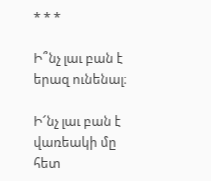* * *

Ի՞նչ լաւ բան է երազ ունենալ։

Ի՜նչ լաւ բան է վառեակի մը հետ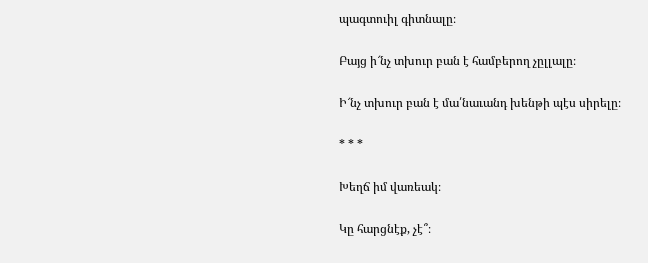պագտուիլ գիտնալը։

Բայց ի՜նչ տխուր բան է համբերող չըլլալը։

Ի՜նչ տխուր բան է մա՛նաւանդ խենթի պէս սիրելը։

* * *

Խեղճ իմ վառեակ։

Կը հարցնէք, չէ՞։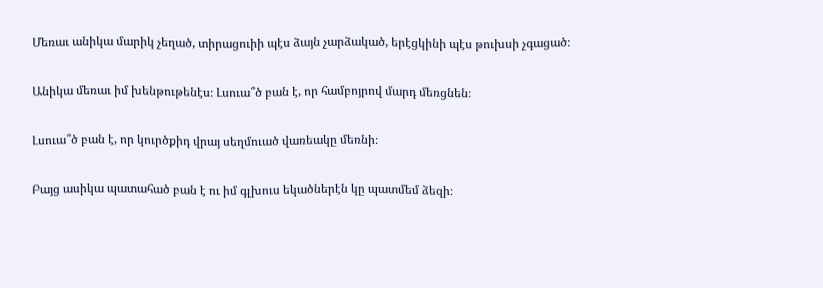Մեռաւ անիկա մարիկ չեղած, տիրացուիի պէս ձայն չարձակած, երէցկինի պէս թուխսի չգացած։

Անիկա մեռաւ իմ խենթութենէս։ Լսուա՞ծ բան է, որ համբոյրով մարդ մեռցնեն։

Լսուա՞ծ բան է, որ կուրծքիդ վրայ սեղմուած վառեակը մեռնի։

Բայց ասիկա պատահած բան է ու իմ գլխուս եկածներէն կը պատմեմ ձեզի։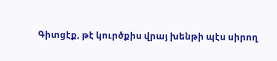Գիտցէք, թէ կուրծքիս վրայ խենթի պէս սիրող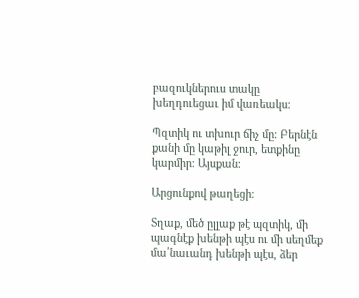բազուկներուս տակը խեղդուեցաւ իմ վառեակս։

Պզտիկ ու տխուր ճիչ մը։ Բերնէն քանի մը կաթիլ ջուր, ետքինը կարմիր։ Այսքան։

Արցունքով թաղեցի։

Տղաք, մեծ ըլլաք թէ պզտիկ, մի պագնէք խենթի պէս ու մի սեղմեք մա՛նաւանդ խենթի պէս, ձեր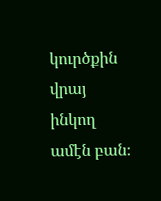կուրծքին վրայ ինկող ամէն բան։